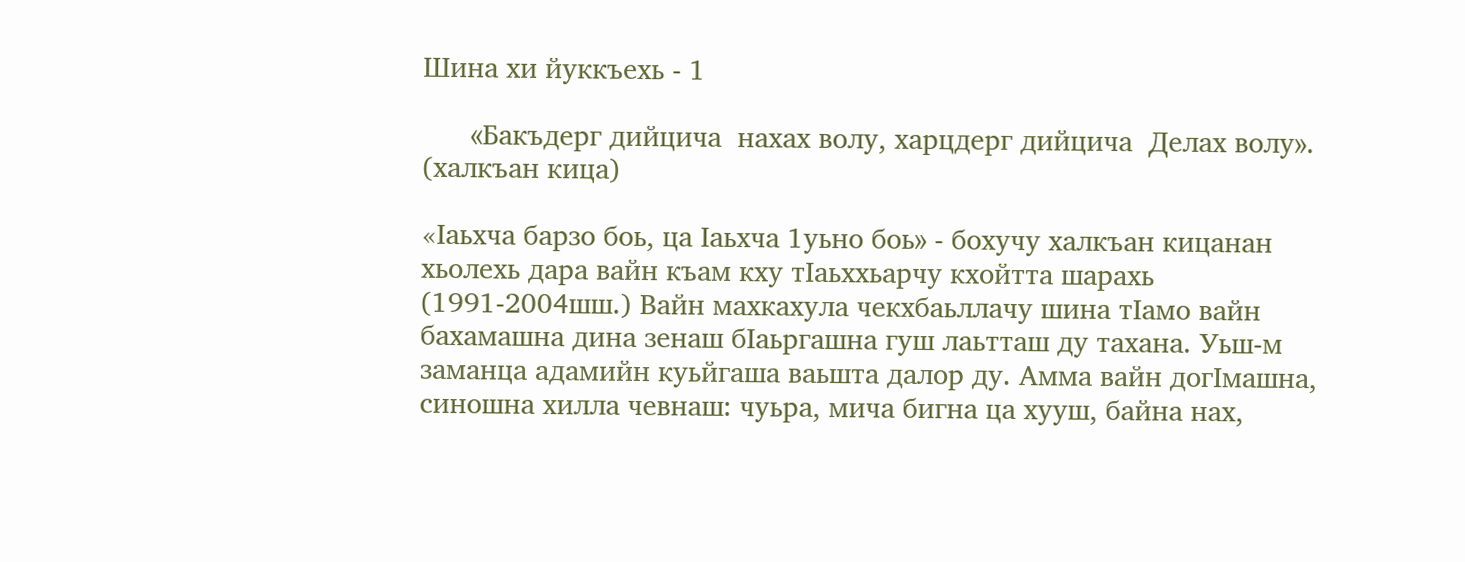Шина хи йуккъехь - 1

      «Бакъдерг дийцича  нахах волу, харцдерг дийцича  Делах волу». (халкъан кица)

«Iаьхча барзо боь, ца Iаьхча 1уьно боь» - бохучу халкъан кицанан хьолехь дара вайн къам кху тIаьххьарчу кхойтта шарахь (1991-2004шш.) Вайн махкахула чекхбаьллачу шина тIамо вайн бахамашна дина зенаш бIаьргашна гуш лаьтташ ду тахана. Уьш-м заманца адамийн куьйгаша ваьшта далор ду. Амма вайн догIмашна, синошна хилла чевнаш: чуьра, мича бигна ца хууш, байна нах,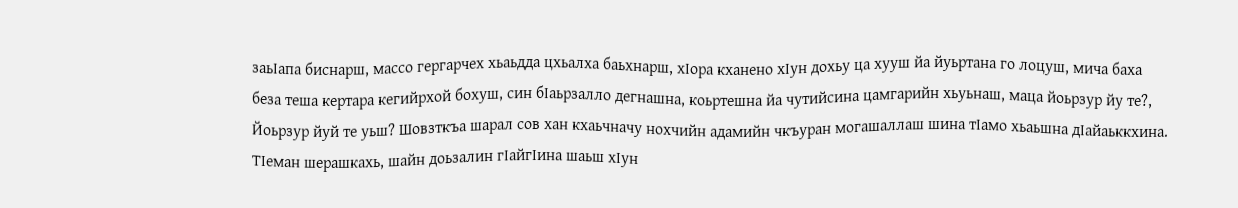заьIапа биснарш, массо гергарчех хьаьдда цхьалха баьхнарш, хIора кханено хIун дохьу ца хууш йа йуьртана го лоцуш, мича баха беза теша кертара кегийрхой бохуш, син бIаьрзалло дегнашна, коьртешна йа чутийсина цамгарийн хьуьнаш, маца йоьрзур йу те?, Йоьрзур йуй те уьш? Шовзткъа шарал сов хан кхаьчначу нохчийн адамийн чкъуран могашаллаш шина тIамо хьаьшна дIайаьккхина. ТIеман шерашкахь, шайн доьзалин гIайгIина шаьш хIун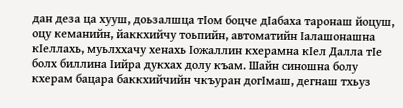дан деза ца хууш, доьзалшца тIом боцче дIабаха таронаш йоцуш, оцу кеманийн, йаккхийчу тоьпийн, автоматийн Iалашонашна кIеллахь, муьлххачу хенахь Iожаллин кхерамна кIел Далла тIе болх биллина Iийра дукхах долу къам. Шайн синошна болу кхерам бацара баккхийчийн чкъуран догIмаш, дегнаш тхьуз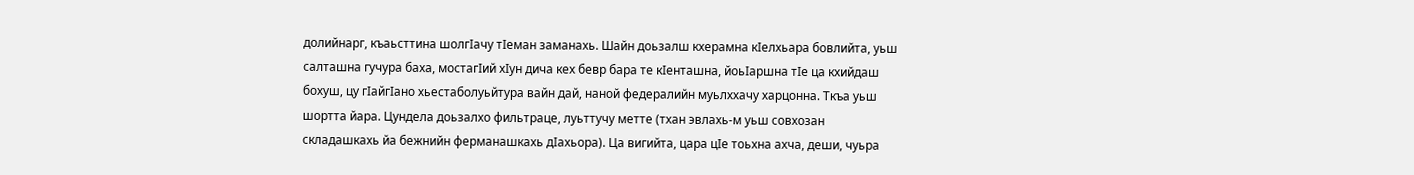долийнарг, къаьсттина шолгIачу тIеман заманахь. Шайн доьзалш кхерамна кIелхьара бовлийта, уьш салташна гучура баха, мостагIий хIун дича кех бевр бара те кIенташна, йоьIаршна тIе ца кхийдаш бохуш, цу гIайгIано хьестаболуьйтура вайн дай, наной федералийн муьлххачу харцонна. Ткъа уьш шортта йара. Цундела доьзалхо фильтраце, луьттучу метте (тхан эвлахь-м уьш совхозан складашкахь йа бежнийн ферманашкахь дIахьора). Ца вигийта, цара цIе тоьхна ахча, деши, чуьра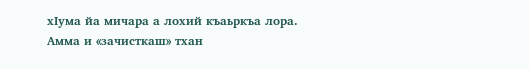хIума йа мичара а лохий къаьркъа лора. Амма и «зачисткаш» тхан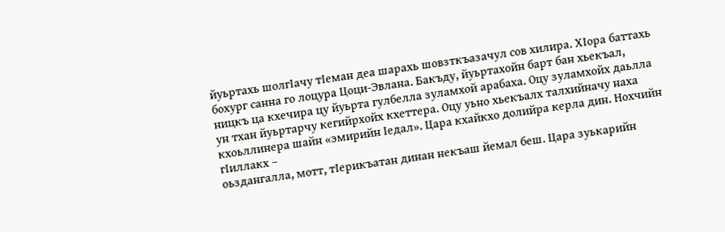йуьртахь шолгIачу тIеман деа шарахь шовзткъазачул сов хилира. ХIора баттахь бохург санна го лоцура Цоци-Эвлана. Бакъду, йуьртахойн барт бан хьекъал, ницкъ ца кхечира цу йуьрта гулбелла зуламхой арабаха. Оцу зуламхойх даьлла ун тхан йуьртарчу кегийрхойх кхеттера. Оцу уьно хьекъалх талхийначу наха кхоьллинера шайн «эмирийн Iедал». Цара кхайкхо долийра керла дин. Нохчийн гIиллакх –
оьздангалла, мотт, тIерикъатан динан некъаш йемал беш. Цара зуькарийн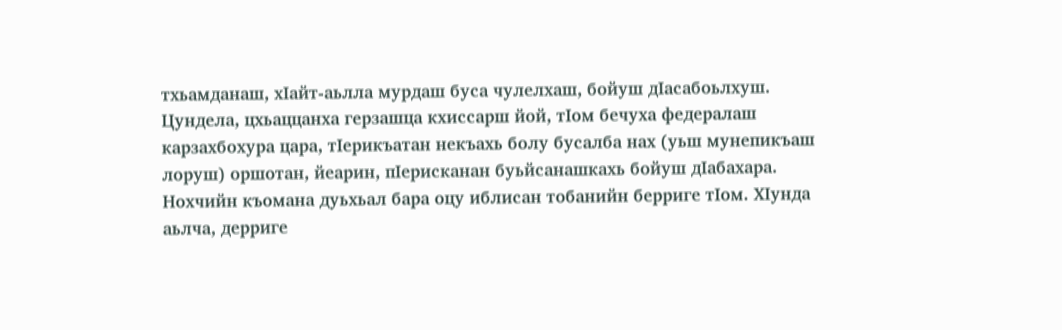тхьамданаш, хIайт-аьлла мурдаш буса чулелхаш, бойуш дIасабоьлхуш. Цундела, цхьаццанха герзашца кхиссарш йой, тIом бечуха федералаш карзахбохура цара, тIерикъатан некъахь болу бусалба нах (уьш мунепикъаш лоруш) оршотан, йеарин, пIерисканан буьйсанашкахь бойуш дIабахара. Нохчийн къомана дуьхьал бара оцу иблисан тобанийн берриге тIом. ХIунда аьлча, дерриге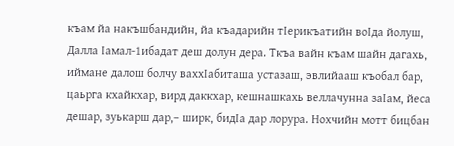къам йа накъшбандийн, йа къадарийн тIерикъатийн воIда йолуш, Далла Iамал-1ибадат деш долун дера. Ткъа вайн къам шайн дагахь, иймане далош болчу ваххIабиташа устазаш, эвлийааш къобал бар, цаьрга кхайкхар, вирд даккхар, кешнашкахь веллачунна заIам, йеса дешар, зуькарш дар,– ширк, бидIа дар лорура. Нохчийн мотт бицбан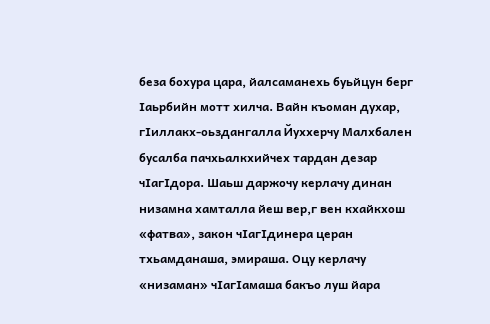беза бохура цара, йалсаманехь буьйцун берг Iаьрбийн мотт хилча. Вайн къоман духар, гIиллакх-оьздангалла Йуххерчу Малхбален бусалба пачхьалкхийчех тардан дезар чIагIдора. Шаьш даржочу керлачу динан низамна хамталла йеш вер,г вен кхайкхош «фатва», закон чIагIдинера церан тхьамданаша, эмираша. Оцу керлачу «низаман» чIагIамаша бакъо луш йара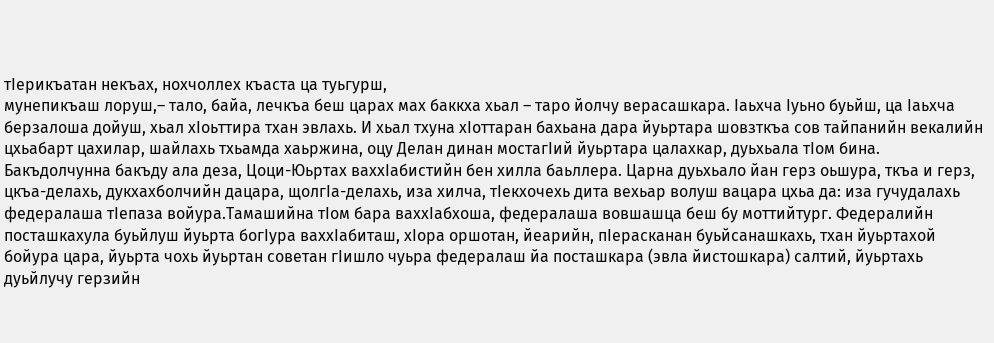тIерикъатан некъах, нохчоллех къаста ца туьгурш,
мунепикъаш лоруш,– тало, байа, лечкъа беш царах мах баккха хьал – таро йолчу верасашкара. Iаьхча Iуьно буьйш, ца Iаьхча берзалоша дойуш, хьал хIоьттира тхан эвлахь. И хьал тхуна хIоттаран бахьана дара йуьртара шовзткъа сов тайпанийн векалийн цхьабарт цахилар, шайлахь тхьамда хаьржина, оцу Делан динан мостагIий йуьртара цалахкар, дуьхьала тIом бина. Бакъдолчунна бакъду ала деза, Цоци-Юьртах ваххIабистийн бен хилла баьллера. Царна дуьхьало йан герз оьшура, ткъа и герз, цкъа-делахь, дукхахболчийн дацара, щолгIа-делахь, иза хилча, тIекхочехь дита вехьар волуш вацара цхьа да: иза гучудалахь федералаша тIепаза войура.Тамашийна тIом бара ваххIабхоша, федералаша вовшашца беш бу моттийтург. Федералийн посташкахула буьйлуш йуьрта богIура ваххIабиташ, хIора оршотан, йеарийн, пIерасканан буьйсанашкахь, тхан йуьртахой бойура цара, йуьрта чохь йуьртан советан гIишло чуьра федералаш йа посташкара (эвла йистошкара) салтий, йуьртахь дуьйлучу герзийн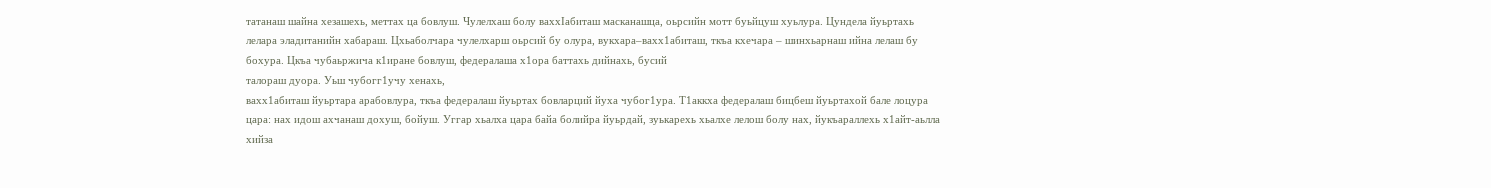татанаш шайна хезашехь, меттах ца бовлуш. Чулелхаш болу ваххIабиташ масканашца, оьрсийн мотт буьйцуш хуьлура. Цундела йуьртахь лелара эладитанийн хабараш. Цхьаболчара чулелхарш оьрсий бу олура, вукхара–вахх1абиташ, ткъа кхечара – шинхьарнаш ийна лелаш бу бохура. Цкъа чубаьржича к1иране бовлуш, федералаша х1ора баттахь дийнахь, бусий
талораш дуора. Уьш чубогг1учу хенахь,
вахх1абиташ йуьртара арабовлура, ткъа федералаш йуьртах бовларций йуха чубог1ура. Т1аккха федералаш бицбеш йуьртахой бале лоцура цара: нах идош ахчанаш дохуш, бойуш. Уггар хьалха цара байа болийра йуьрдай, зуькарехь хьалхе лелош болу нах, йукъараллехь х1айт-аьлла хийза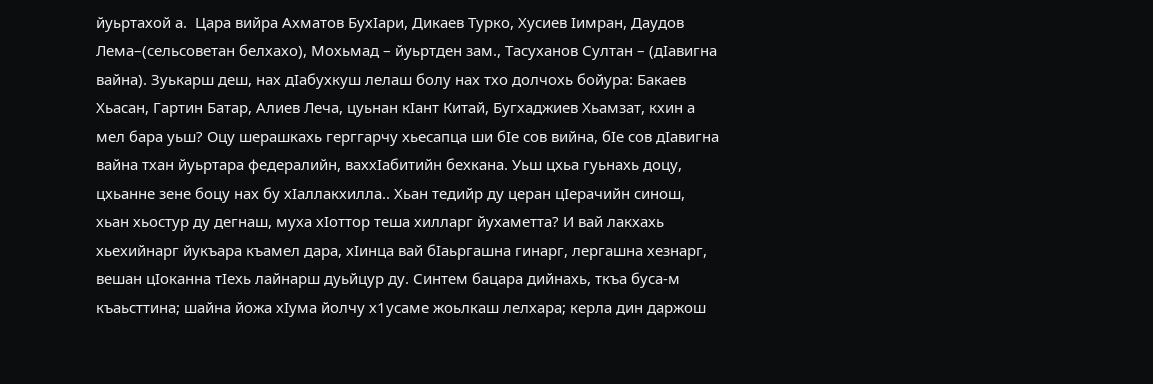йуьртахой а.  Цара вийра Ахматов БухIари, Дикаев Турко, Хусиев Iимран, Даудов Лема–(сельсоветан белхахо), Мохьмад – йуьртден зам., Тасуханов Султан – (дIавигна вайна). Зуькарш деш, нах дIабухкуш лелаш болу нах тхо долчохь бойура: Бакаев Хьасан, Гартин Батар, Алиев Леча, цуьнан кIант Китай, Бугхаджиев Хьамзат, кхин а мел бара уьш? Оцу шерашкахь герггарчу хьесапца ши бIе сов вийна, бIе сов дIавигна вайна тхан йуьртара федералийн, ваххIабитийн бехкана. Уьш цхьа гуьнахь доцу, цхьанне зене боцу нах бу хIаллакхилла.. Хьан тедийр ду церан цIерачийн синош, хьан хьостур ду дегнаш, муха хIоттор теша хилларг йухаметта? И вай лакхахь хьехийнарг йукъара къамел дара, хIинца вай бIаьргашна гинарг, лергашна хезнарг, вешан цIоканна тIехь лайнарш дуьйцур ду. Синтем бацара дийнахь, ткъа буса-м къаьсттина; шайна йожа хIума йолчу х1усаме жоьлкаш лелхара; керла дин даржош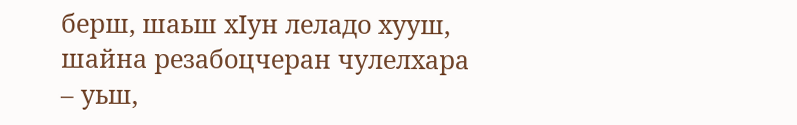берш, шаьш хIун леладо хууш, шайна резабоцчеран чулелхара – уьш,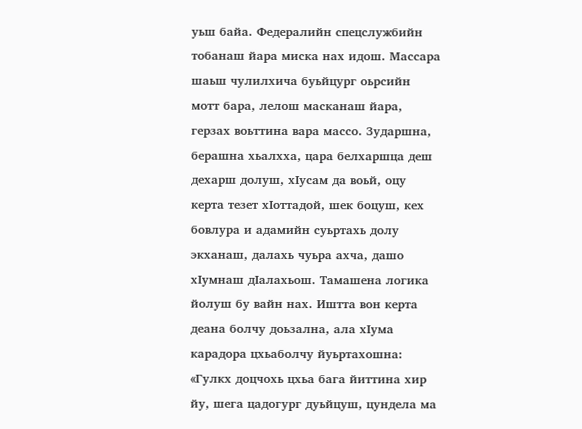уьш байа. Федералийн спецслужбийн тобанаш йара миска нах идош. Массара шаьш чулилхича буьйцург оьрсийн мотт бара, лелош масканаш йара, герзах воьттина вара массо. Зударшна, берашна хьалхха, цара белхаршца деш дехарш долуш, хIусам да воьй, оцу керта тезет хIоттадой, шек боцуш, кех бовлура и адамийн суьртахь долу экханаш, далахь чуьра ахча, дашо хIумнаш дIалахьош. Тамашена логика йолуш бу вайн нах. Иштта вон керта деана болчу доьзална, ала хIума карадора цхьаболчу йуьртахошна: «Гулкх доцчохь цхьа бага йиттина хир йу, шега цадогург дуьйцуш, цундела ма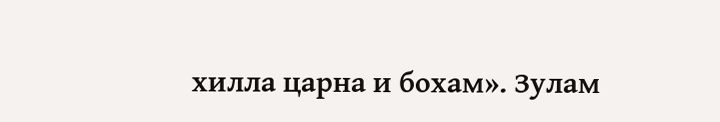хилла царна и бохам». Зулам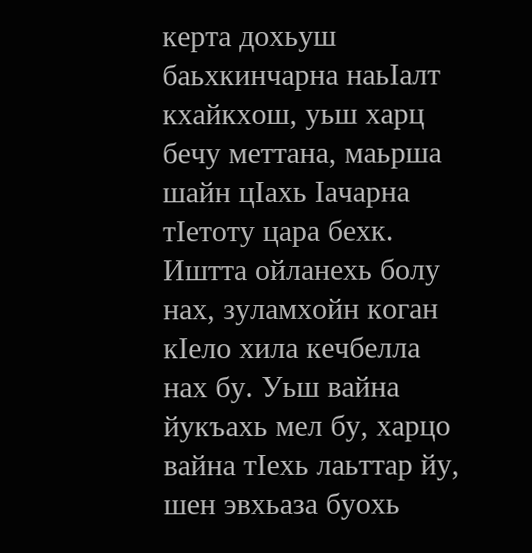керта дохьуш баьхкинчарна наьIалт кхайкхош, уьш харц бечу меттана, маьрша шайн цIахь Iачарна тIетоту цара бехк. Иштта ойланехь болу нах, зуламхойн коган кIело хила кечбелла нах бу. Уьш вайна йукъахь мел бу, харцо вайна тIехь лаьттар йу, шен эвхьаза буохь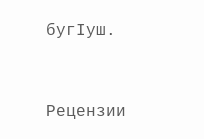бугIуш.


Рецензии